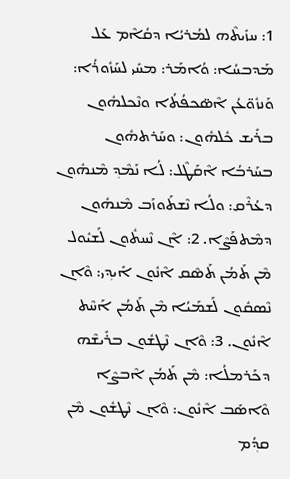1: ܚܙܺܝܬܶܗ ܠܡܳܪܝܳܐ ܕܩܳܐܶܡ ܥܰܠ ܡܰܕܒܚܳܐ: ܘܳܐܡܰܪ: ܡܚܺܝ ܠܚܰܙܽܘܪܳܐ: ܘܰܢܙܽܘ̈ܥܳܢ ܐܶܣ̈ܟܦܳܬܳܐ ܘܢܶܟܠܗܽܘܢ ܒܪܺܝܫ ܟܽܠܗܽܘܢ: ܘܚܰܪܬܗܽܘܢ ܒܚܰܪܒܳܐ ܐܶܩܰܛܶܠ: ܠܳܐ ܢܰܡܶܕ݂ ܡܶܢܗܽܘܢ ܕܥܳܪܶܩ: ܘܠܳܐ ܢܶܫܬܰܘܙܰܒ ܡܶܢܗܽܘܢ ܕܡܶܬܦܰܨܶܐ. 2: ܐܶܢ ܢܶܚܬܽܘܢ ܠܰܫܝܽܘܠ ܡܶܢ ܬܰܡܳܢ ܬܰܣܶܩ ܐܶܢܽܘܢ ܐܺܝܕ݂ܝ: ܘܶܐܢ ܢܶܣܩܽܘܢ ܠܰܫܡܰܝܳܐ ܡܶܢ ܬܰܡܳܢ ܐܰܚܶܬ ܐܶܢܽܘܢ. 3: ܘܶܐܢ ܢܶܛܫܽܘܢ ܒܪܺܝܫܶܗ ܕܟܰܪܡܠܳܐ: ܡܶܢ ܬܰܡܳܢ ܐܶܒܨܶܐ ܘܶܐܣܰܒ ܐܶܢܽܘܢ: ܘܶܐܢ ܢܶܛܫܽܘܢ ܡܶܢ ܩܕ݂ܳܡ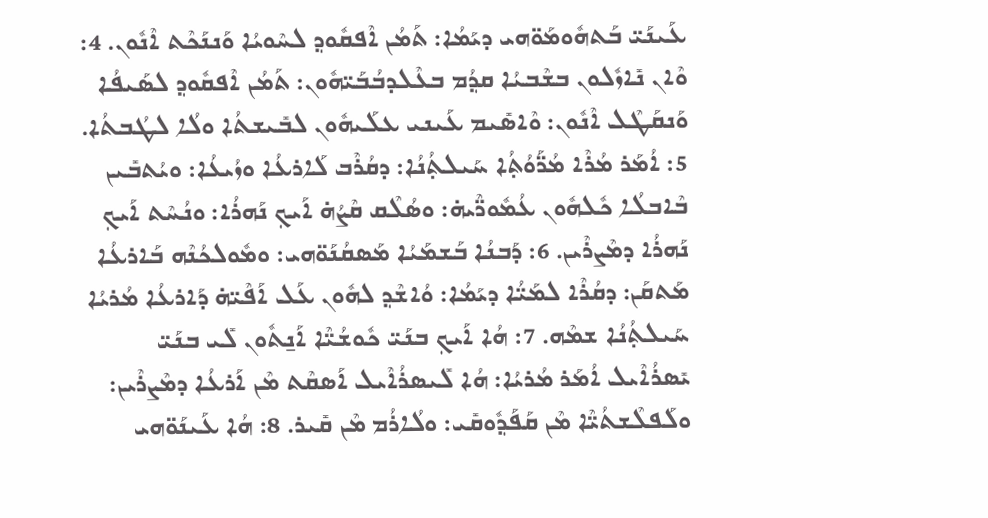ܥܰܝܢܰܝ̈ ܒܰܬܗܽܘܡܰܘ̈ܗܝ ܕܝܰܡܳܐ: ܬܰܡܳܢ ܐܶܦܩܽܘܕ݂ ܠܚܶܘܝܳܐ ܘܰܢܢܰܟܶܬ ܐܶܢܽܘܢ. 4: ܘܶܐܢ ܢܺܐܙܽܠܘܢ ܒܫܶܒܝܳܐ ܩܕ݂ܳܡ ܒܥܶܠܕܒܳܒܰܝ̈ܗܽܘܢ: ܬܰܡܳܢ ܐܶܦܩܽܘܕ݂ ܠܣܰܝܦܳܐ ܘܰܢܩܰܛܶܠ ܐܶܢܽܘܢ: ܘܶܐܣܺܝܡ ܥܰܝܢܝ ܥܠܰܝܗܽܘܢ ܠܒܺܝܫܬܳܐ ܘܠܳܐ ܠܛܳܒܬܳܐ. 5: ܐܳܡܰܪ ܡܳܪܶܐ ܡܳܖ̈ܰܘܳܬ݂ܳܐ ܚܰܝܠܬ݂ܳܢܳܐ: ܕܩܳܪܶܒ ܠܰܐܪܥܳܐ ܘܙܳܝܥܳܐ: ܘܝܳܬܒܺܝܢ ܒܶܐܒܠܳܐ ܟܽܠܗܽܘܢ ܥܳܡܽܘܖ̈ܶܝܗ̇: ܘܣܳܠܶܩ ܩܶܨܳܗ̇ ܐܰܝܟ݂ ܢܰܗܪܳܐ: ܘܢܳܚܶܬ ܐܰܝܟ݂ ܢܰܗܪܳܐ ܕܡܶܨܪܶܝܢ. 6: ܕܰܒܢܳܐ ܒܰܫܡܰܝܳܐ ܡܰܣܩܳܢܰܘ̈ܗܝ: ܘܡܽܘܠܟܳܢܶܗ ܒܰܐܪܥܳܐ ܡܰܬܩܰܢ: ܕܩܳܪܶܐ ܠܡܰܝ̈ܳܐ ܕܝܰܡܳܐ: ܘܳܐܫܶܕ݂ ܠܗܽܘܢ ܥܰܠ ܐܰܦܶܝ̈ܗ̇ ܕܰܐܪܥܳܐ ܡܳܪܝܳܐ ܚܰܝܠܬ݂ܳܢܳܐ ܫܡܶܗ. 7: ܗܳܐ ܐܰܝܟ݂ ܒܢܰܝ̈ ܟܽܘܫܳܝ̈ܶܐ ܐܰܢ̱ܬܽܘܢ ܠܺܝ ܒܢܰܝ̈ ܝܺܣܪܳܐܶܝܠ ܐܳܡܰܪ ܡܳܪܝܳܐ: ܗܳܐ ܠܺܝܣܪܳܐܶܝܠ ܐܰܣܩܶܬ ܡܶܢ ܐܰܪܥܳܐ ܕܡܶܨܪܶܝܢ: ܘܠܰܦܠܶܫܬܳܝ̈ܶܐ ܡܶܢ ܩܰܦܰܕ݂ܽܘܩܺܝ: ܘܠܳܐܪܳܡ ܡܶܢ ܩܺܝܪ. 8: ܗܳܐ ܥܰܝܢܰܘ̈ܗܝ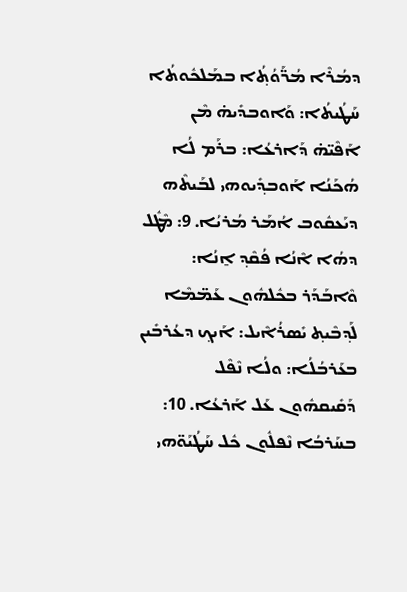ܕܡܳܪܶܐ ܡܳܖ̈ܰܘܳܬ݂ܳܐ ܒܡܰܠܟܽܘܬܳܐ ܚܰܛܳܝܬܳܐ: ܘܰܐܘܒܕܺܝܗ̇ ܡܶܢ ܐܰܦܶܝ̈ܗ̇ ܕܰܐܪܥܳܐ: ܒܪܰܡ ܠܳܐ ܗܳܟܰܢܳܐ ܐܰܘܒܕ݂ܺܝܘܗܝ ܠܒܰܝܬܶܗ ܕܝܰܥܩܽܘܒ ܐܳܡܰܪ ܡܳܪܝܳܐ. 9: ܡܶܛܽܠ ܕܗܳܐ ܐܶܢܳܐ ܦܳܩܶܕ݂ ܐ̱ܢܳܐ: ܘܶܐܒܰܕܰܪ ܒܟܽܠܗܽܘܢ ܥܰܡ̈ܡܶܐ ܠܰܕ݂ܒܶܝܬ݂ ܝܺܣܪܳܐܶܝܠ: ܐܰܝܟ݂ ܕܥܳܪܒܺܝܢ ܒܥܰܪܒܳܠܳܐ: ܘܠܳܐ ܢܶܦܶܠ ܕܰܩܺܝܩܗܽܘܢ ܥܰܠ ܐܰܪܥܳܐ. 10: ܒܚܰܪܒܳܐ ܢܶܦܠܽܘܢ ܟܽܠ ܚܰܛܳܝܰܘ̈ܗܝ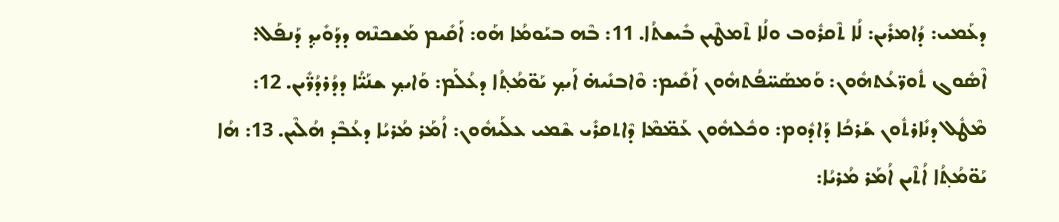ܕܥܰܡܝ: ܕܳܐܡܪܺܝܢ: ܠܳܐ ܬܶܩܪܽܘܒ ܘܠܳܐ ܬܶܡܛܶܝܢ ܒܺܝܫܬܳܐ. 11: ܒܶܗ ܒܝܰܘܡܳܐ ܗܰܘ: ܐܰܩܺܝܡ ܡܰܫܟܢܶܗ ܕܕܰܘܺܝܕ݂ ܕܰܢܦܰܠ: ܐܶܣܽܘܓ ܬܽܘܖ̈ܥܳܬܗܽܘܢ: ܘܰܡܣܰܚ̈ܦܳܬܗܽܘܢ ܐܰܩܺܝܡ: ܘܶܐܒܢܺܝܗ̇ ܐܰܝܟ݂ ܝܰܘ̈ܡܳܬ݂ܳܐ ܕܥܳܠܰܡ: ܘܰܐܝܟ݂ ܫܢܰܝ̈ܳܐ ܕܕܳܪܕܳܖ̈ܺܝܢ. 12: ܡܶܛܽܠ ܕܢܺܐܪܬܽܘܢ ܫܰܪܟܳܐ ܕܰܐܕܽܘܡ: ܘܟܽܠܗܽܘܢ ܥܰܡ̈ܡܶܐ ܕܶܐܬܩܪܺܝ ܫܶܡܝ ܥܠܰܝܗܽܘܢ: ܐܳܡܰܪ ܡܳܪܝܳܐ ܕܥܳܒܶܕ ܗܳܠܶܝܢ. 13: ܗܳܐ ܝܰܘ̈ܡܳܬ݂ܳܐ ܐܳܬܶܝܢ ܐܳܡܰܪ ܡܳܪܝܳܐ: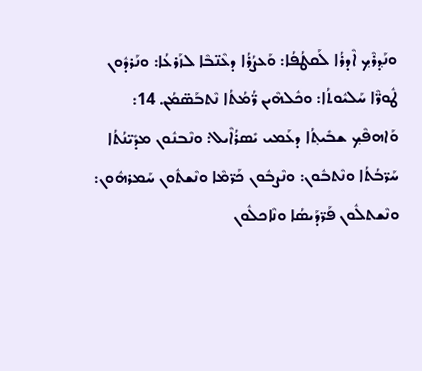ܘܢܰܕ݂ܪܶܟ݂ ܐܶܕܪܳܐ ܠܰܩܛܳܦܳܐ: ܘܰܥܨܳܪܳܐ ܕܥܶܢ̈ܒܶܐ ܠܙܰܪܥܳܐ: ܘܢܰܪܕܽܘܢ ܛܽܘܖ̈ܶܐ ܚܰܠܝܽܘܬܳܐ: ܘܟܽܠܗܶܝܢ ܖ̈ܳܡܳܬܳܐ ܢܶܬܒܰܣ̈ܡܳܢ. 14: ܘܰܐܗܦܶܟ݂ ܫܒܺܝܬ݂ܳܐ ܕܥܰܡܝ ܝܺܣܪܳܐܶܝܠ: ܘܢܶܒܢܽܘܢ ܡܕܺܝ̈ܢܳܬܳܐ ܚܰܖ̈ܒܳܬܳܐ ܘܢܶܬܒܽܘܢ: ܘܢܶܨܒܽܘܢ ܟܰܖ̈ܡܶܐ ܘܢܶܫܬܽܘܢ ܚܰܡܪܗܽܘܢ: ܘܢܶܫܬܠܽܘܢ ܦܰܖ̈ܕܰܝܣܳܐ ܘܢܶܐܟܠܽܘܢ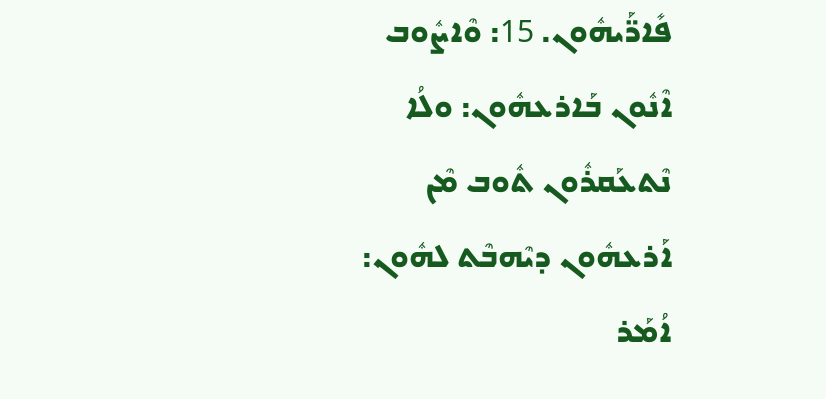ܦܺܐܖ̈ܰܝܗܽܘܢ. 15: ܘܶܐܨܽܘܒ ܐܶܢܽܘܢ ܒܰܐܪܥܗܽܘܢ: ܘܠܳܐ ܢܶܬܥܰܩܪܽܘܢ ܬܽܘܒ ܡܶܢ ܐܰܪܥܗܽܘܢ ܕܝܶܗܒܶܬ ܠܗܽܘܢ: ܐܳܡܰܪ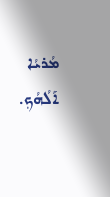ܡܳܪܝܳܐ ܐܰܠܳܗܳܟ݂.